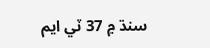سنڌ ۾ 37 ٽي ايم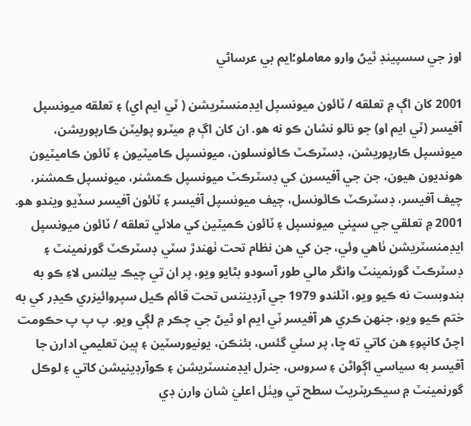اوز جي سسپينڊ ٿيڻ وارو معاملو؛ايم بي عرساڻي

2001 کان اڳ ۾ تعلقه / ٽائون ميونسپل ايڊمنسٽريشن ( ٽي ايم اي) ۽ تعلقه ميونسپل آفيسر (ٽي ايم او) جو نالو نشان ڪو نه هو. ان کان اڳ ۾ ميٽرو پوليٽن ڪارپوريشن، ميونسپل ڪارپوريشن، ڊسٽرڪٽ ڪائونسلون، ميونسپل ڪاميٽيون ۽ ٽائون ڪاميٽيون هونديون هيون، جن جي آفيسرن کي ڊسٽرڪٽ ميونسپل ڪمشنر، ميونسپل ڪمشنر، چيف آفيسر، ڊسٽرڪٽ ڪائونسل، چيف ميونسپل آفيسر ۽ ٽائون آفيسر سڏيو ويندو هو. 2001 ۾ تعلقي جي سڀني ميونسپل ۽ ٽائون ڪميٽين کي ملائي تعلقه / ٽائون ميونسپل ايڊمنسٽريشن ٺاهي وئي، جن کي هن نظام تحت ٺهندڙ سٽي ڊسٽرڪٽ گورنمينٽ ۽ ڊسٽرڪٽ گورنمينٽ وانگر مالي طور آسودو بڻايو ويو، پر ان تي چيڪ بيلنس لاءِ ڪو به بندوبست نه ڪيو ويو، اٽلندو 1979 جي آرڊيننس تحت قائم ڪيل سپروائيزري ڪيڊر کي به ختم ڪيو ويو، جنهن ڪري هر آفيسر ٽي ايم او ٿيڻ جي چڪر ۾ لڳي ويو. پ پ پ حڪومت اچڻ کانپوءِ هن کاتي ته ڇا، پر سئي گئس، بئنڪن، يونيورسٽين ۽ ٻين تعليمي ادارن جا آفيسر به سياسي اڳواڻن ۽ سروس، جنرل ايڊمنسٽريشن ۽ ڪوآرڊينيشن کاتي ۽ لوڪل گورنمينٽ ۾ سيڪريٽريٽ سطح تي ويٺل اعليٰ شان وارن ڊي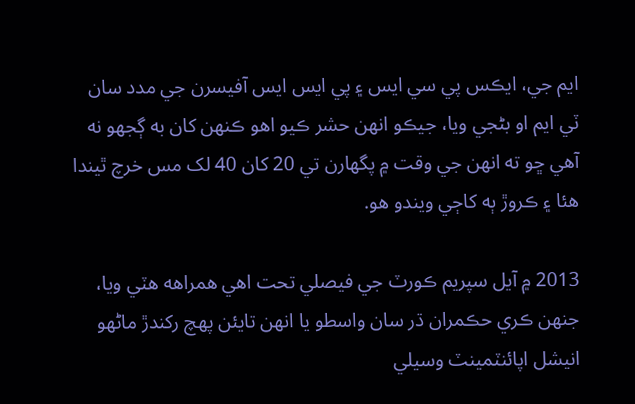ايم جي، ايڪس پي سي ايس ۽ پي ايس ايس آفيسرن جي مدد سان ٽي ايم او بڻجي ويا، جيڪو انهن حشر ڪيو اهو ڪنهن کان به ڳجهو نه آهي ڇو ته انهن جي وقت ۾ پگهارن تي 20 کان 40 لک مس خرچ ٿيندا هئا ۽ ڪروڙ ٻه کاڄي ويندو هو.

2013 ۾ آيل سپريم ڪورٽ جي فيصلي تحت اهي همراهه هٽي ويا، جنهن ڪري حڪمران ڌر سان واسطو يا انهن تايئن پهچ رکندڙ ماڻهو انيشل اپائنٽمينٽ وسيلي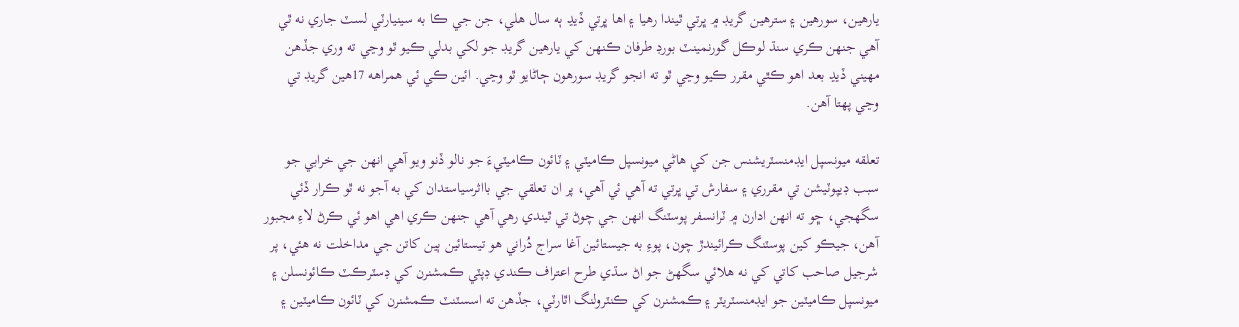يارهين، سورهين ۽ سترهين گريڊ ۾ ڀرتي ٿيندا رهيا ۽ اها ڀرتي ڏيڍ ٻه سال هلي، جن جي ڪا به سينيارٽي لسٽ جاري نه ٿي آهي جنهن ڪري سنڌ لوڪل گورنمينٽ بورڊ طرفان ڪنهن کي يارهين گريڊ جو لکي بدلي ڪيو ٿو وڃي ته وري جڏهن مهيني ڏيڍ بعد اهو ڪٿي مقرر ڪيو وڃي ٿو ته انجو گريڊ سورهون ڄاڻايو ٿو وڃي. ائين ڪي ئي همراهه 17هين گريڊ تي وڃي پهتا آهن.

تعلقه ميونسپل ايڊمنسٽريشنس جن کي هاڻي ميونسپل ڪاميٽي ۽ ٽائون ڪاميٽيءَ جو نالو ڏنو ويو آهي انهن جي خرابي جو سبب ڊيپوٽيشن تي مقرري ۽ سفارش تي ڀرتي ته آهي ئي آهي، پر ان تعلقي جي بااثرسياستدان کي به آجو نه ٿو ڪرار ڏئي سگهجي، ڇو ته انهن ادارن ۾ ٽرانسفر پوسٽنگ انهن جي چوڻ تي ٿيندي رهي آهي جنهن ڪري اهي اهو ئي ڪرڻ لاءِ مجبور آهن، جيڪو کين پوسٽنگ ڪرائيندڙ چون، پوءِ به جيستائين آغا سراج دُراني هو تيستائين ٻين کاتن جي مداخلت نه هئي، پر شرجيل صاحب کاتي کي نه هلائي سگهڻ جو اڻ سڌي طرح اعتراف ڪندي ڊپٽي ڪمشنرن کي ڊسٽرڪٽ ڪائونسلن ۽ ميونسپل ڪاميٽين جو ايڊمنسٽريٽر ۽ ڪمشنرن کي ڪنٽرولنگ اٿارٽي، جڏهن ته اسسٽنٽ ڪمشنرن کي ٽائون ڪاميٽين ۽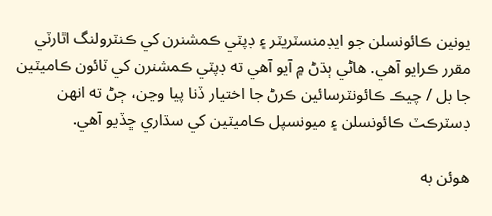يونين ڪائونسلن جو ايڊمنسٽريٽر ۽ ڊپٽي ڪمشنرن کي ڪنٽرولنگ اٿارٽي مقرر ڪرايو آهي. هاڻي ٻڌڻ ۾ آيو آهي ته ڊپٽي ڪمشنرن کي ٽائون ڪاميٽين جا بل / چيڪ ڪائونٽرسائين ڪرڻ جا اختيار ڏنا پيا وڃن، ڄڻ ته انهن ڊسٽرڪٽ ڪائونسلن ۽ ميونسپل ڪاميٽين کي سڌاري ڇڏيو آهي.

هوئن به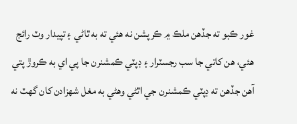غور ڪبو ته جڏهن ملڪ ۾ ڪرپشن نه هئي ته به ٿاڻي ۽ تپيدار وٽ رائج هئي، هن کاتي جا سب رجسٽرار ۽ ڊپٽي ڪمشنرن جا پي اي به ڪروڙ پتي آهن جڏهن ته ڊپٽي ڪمشنرن جي اٿڻي وهڻي به مغل شهزادن کان گهٽ نه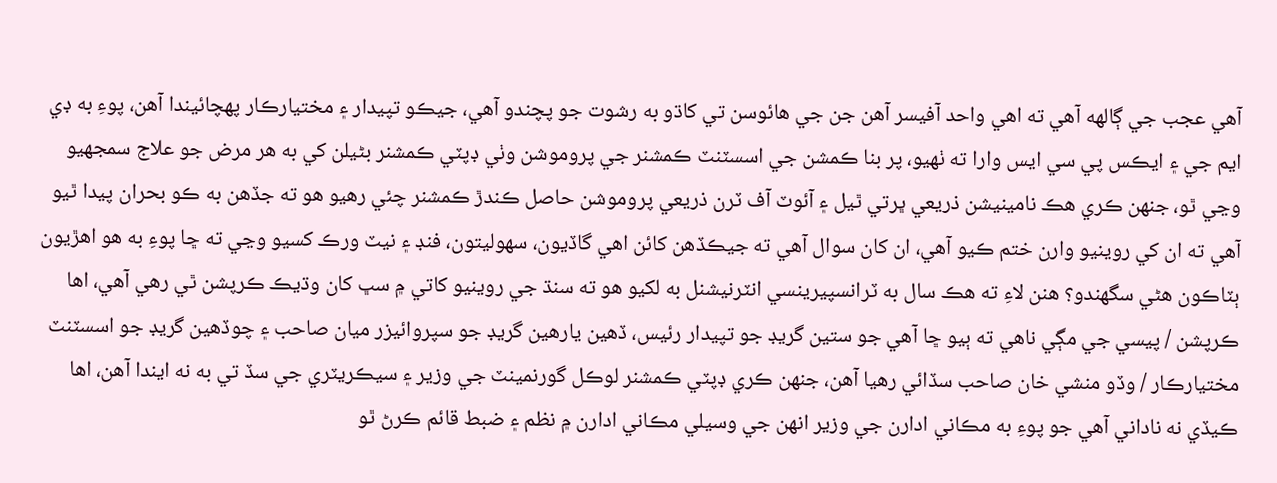آهي عجب جي ڳالهه آهي ته اهي واحد آفيسر آهن جن جي هائوسن تي کاڌو به رشوت جو پچندو آهي، جيڪو تپيدار ۽ مختيارڪار پهچائيندا آهن، پوءِ به ڊي ايم جي ۽ ايڪس پي سي ايس وارا ته ٺهيو، پر بنا ڪمشن جي اسسٽنٽ ڪمشنر جي پروموشن وٺي ڊپٽي ڪمشنر بڻيلن کي به هر مرض جو علاج سمجهيو وڃي ٿو، جنهن ڪري هڪ نامينيشن ذريعي ڀرتي ٿيل ۽ آئوٽ آف ٽرن ذريعي پروموشن حاصل ڪندڙ ڪمشنر چئي رهيو هو ته جڏهن به ڪو بحران پيدا ٿيو آهي ته ان کي روينيو وارن ختم ڪيو آهي، ان کان سوال آهي ته جيڪڏهن کائن اهي گاڏيون، سهوليتون، فنڊ ۽ نيٽ ورڪ کسيو وڃي ته ڇا پوءِ به هو اهڙيون ٻٽاڪون هڻي سگهندو؟ هنن لاءِ ته هڪ سال به ٽرانسپيرينسي انٽرنيشنل به لکيو هو ته سنڌ جي روينيو کاتي ۾ سڀ کان وڌيڪ ڪرپشن ٿي رهي آهي، اها ڪرپشن / پيسي جي مڳي ناهي ته ٻيو ڇا آهي جو ستين گريڊ جو تپيدار رئيس، ڏهين يارهين گريڊ جو سپروائيزر ميان صاحب ۽ چوڏهين گريڊ جو اسسٽنٽ مختيارڪار / وڏو منشي خان صاحب سڏائي رهيا آهن، جنهن ڪري ڊپٽي ڪمشنر لوڪل گورنمينٽ جي وزير ۽ سيڪريٽري جي سڏ تي به نه ايندا آهن، اها ڪيڏي نه ناداني آهي جو پوءِ به مڪاني ادارن جي وزير انهن جي وسيلي مڪاني ادارن ۾ نظم ۽ ضبط قائم ڪرڻ ٿو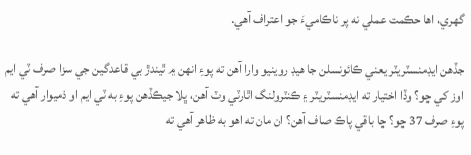گهري، اها حڪمت عملي نه پر ناڪاميءَ جو اعتراف آهي.

جڏهن ايڊمنسٽريٽر يعني ڪائونسلن جا هيڊ روينيو وارا آهن ته پوءِ انهن ۾ ٿيندڙ بي قاعدگين جي سزا صرف ٽي ايم اوز کي ڇو؟ وڏا اختيار ته ايڊمنسٽريٽر ۽ ڪنٽرولنگ اٿارٽي وٽ آهن، ڀلا جيڪڏهن پوءِ به ٽي ايم او ذميوار آهي ته پوءِ صرف 37 ڇو؟ ڇا باقي پاڪ صاف آهن؟ ان مان ته اهو به ظاهر آهي ته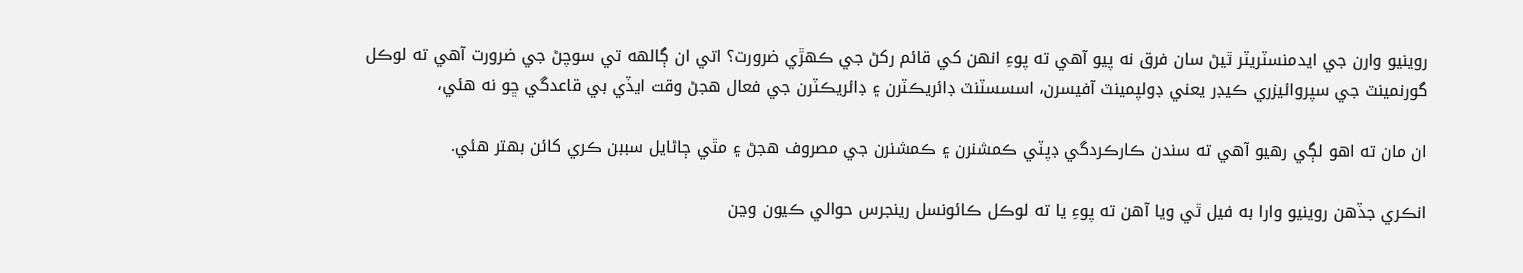روينيو وارن جي ايدمنسٽريٽر ٿيڻ سان فرق نه پيو آهي ته پوءِ انهن کي قائم رکڻ جي ڪهڙي ضرورت؟ اتي ان ڳالهه تي سوچڻ جي ضرورت آهي ته لوڪل گورنمينٽ جي سپروائيزري ڪيڊر يعني ڊولپمينٽ آفيسرن، اسسسٽنٽ ڊائريڪٽرن ۽ ڊائريڪٽرن جي فعال هجڻ وقت ايڏي بي قاعدگي ڇو نه هئي،

ان مان ته اهو لڳي رهيو آهي ته سندن ڪارڪردگي ڊپٽي ڪمشنرن ۽ ڪمشنرن جي مصروف هجڻ ۽ مٿي ڄاڻايل سببن ڪري کائن بهتر هئي.

انڪري جڏهن روينيو وارا به فيل ٿي ويا آهن ته پوءِ يا ته لوڪل ڪائونسل رينجرس حوالي ڪيون وڃن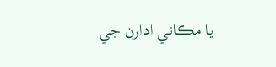يا مڪاني ادارن جي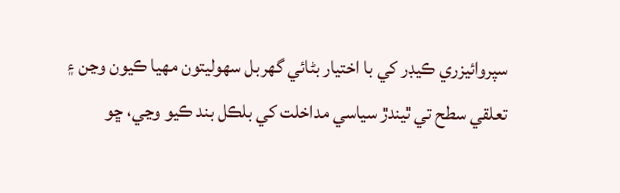سپروائيزري ڪيڊر کي با اختيار بڻائي گهربل سهوليتون مهيا ڪيون وڃن ۽ تعلقي سطح تي ٿيندڙ سياسي مداخلت کي بلڪل بند ڪيو وڃي، ڇو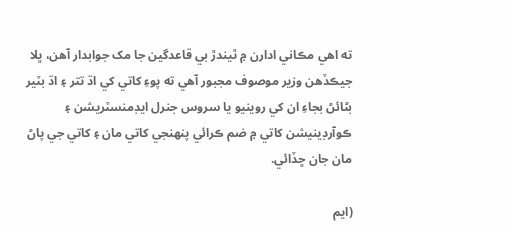ته اهي مڪاني ادارن ۾ ٿيندڙ بي قاعدگين جا مک جوابدار آهن، ڀلا جيڪڏهن وزير موصوف مجبور آهي ته پوءِ کاتي کي اڌ تتر ۽ اڌ بٽير بڻائڻ بجاءِ ان کي روينيو يا سروس جنرل ايڊمنسٽريشن ۽ ڪوآرڊينيشن کاتي ۾ ضم ڪرائي پنهنجي کاتي مان ۽ کاتي جي پاڻ مان جان ڇڏائي.

(ايم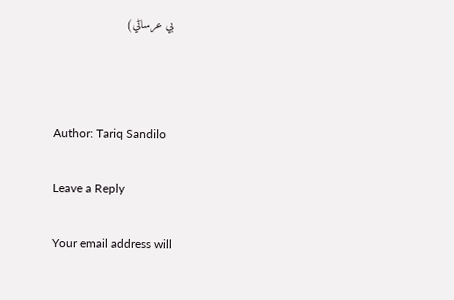بي عرساڻي)



Author: Tariq Sandilo

Leave a Reply

Your email address will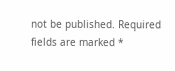not be published. Required fields are marked *